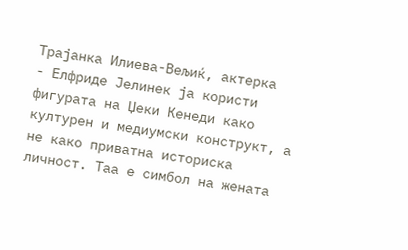Трајанка Илиева-Вељиќ, актерка
- Елфриде Јелинек ја користи фигурата на Џеки Кенеди како културен и медиумски конструкт, а не како приватна историска личност. Таа е симбол на жената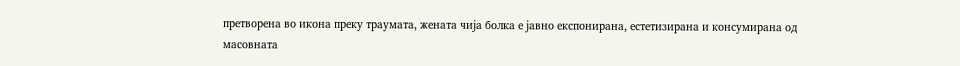претворена во икона преку траумата, жената чија болка е јавно експонирана, естетизирана и консумирана од масовната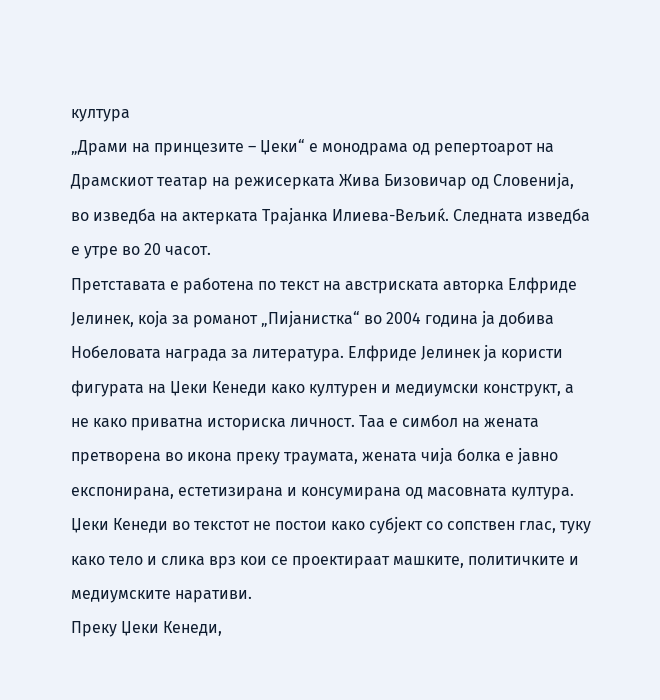култура
„Драми на принцезите – Џеки“ е монодрама од репертоарот на Драмскиот театар на режисерката Жива Бизовичар од Словенија, во изведба на актерката Трајанка Илиева-Вељиќ. Следната изведба е утре во 20 часот.
Претставата е работена по текст на австриската авторка Елфриде Јелинек, која за романот „Пијанистка“ во 2004 година ја добива Нобеловата награда за литература. Елфриде Јелинек ја користи фигурата на Џеки Кенеди како културен и медиумски конструкт, а не како приватна историска личност. Таа е симбол на жената претворена во икона преку траумата, жената чија болка е јавно експонирана, естетизирана и консумирана од масовната култура.
Џеки Кенеди во текстот не постои како субјект со сопствен глас, туку како тело и слика врз кои се проектираат машките, политичките и медиумските наративи.
Преку Џеки Кенеди,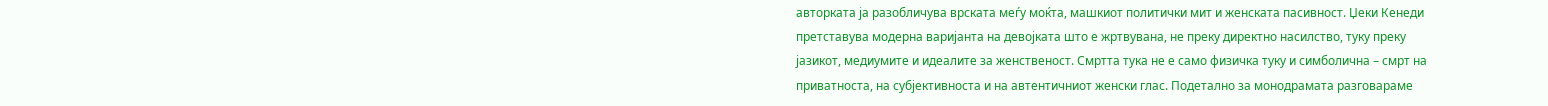авторката ја разобличува врската меѓу моќта, машкиот политички мит и женската пасивност. Џеки Кенеди претставува модерна варијанта на девојката што е жртвувана, не преку директно насилство, туку преку јазикот, медиумите и идеалите за женственост. Смртта тука не е само физичка туку и симболична – смрт на приватноста, на субјективноста и на автентичниот женски глас. Подетално за монодрамата разговараме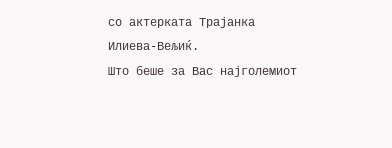со актерката Трајанка Илиева-Вељиќ.
Што беше за Вас најголемиот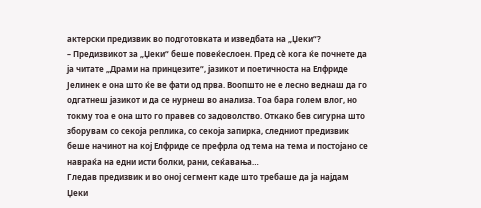актерски предизвик во подготовката и изведбата на „Џеки“?
– Предизвикот за „Џеки“ беше повеќеслоен. Пред сѐ кога ќе почнете да ја читате „Драми на принцезите“, јазикот и поетичноста на Елфриде Јелинек е она што ќе ве фати од прва. Воопшто не е лесно веднаш да го одгатнеш јазикот и да се нурнеш во анализа. Тоа бара голем влог, но токму тоа е она што го правев со задоволство. Откако бев сигурна што зборувам со секоја реплика, со секоја запирка, следниот предизвик беше начинот на кој Елфриде се префрла од тема на тема и постојано се навраќа на едни исти болки, рани, сеќавања…
Гледав предизвик и во оној сегмент каде што требаше да ја најдам Џеки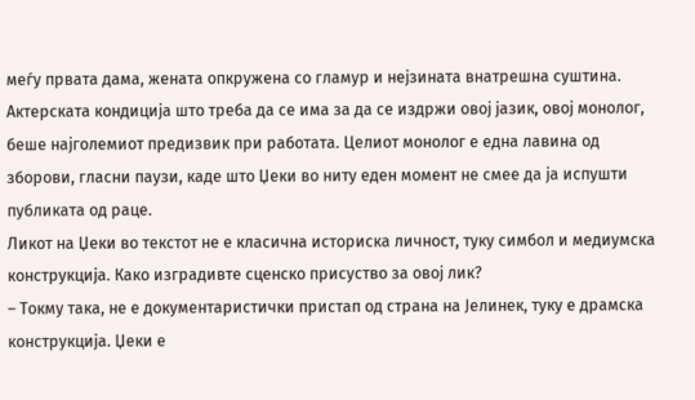меѓу првата дама, жената опкружена со гламур и нејзината внатрешна суштина.
Актерската кондиција што треба да се има за да се издржи овој јазик, овој монолог, беше најголемиот предизвик при работата. Целиот монолог е една лавина од зборови, гласни паузи, каде што Џеки во ниту еден момент не смее да ја испушти публиката од раце.
Ликот на Џеки во текстот не е класична историска личност, туку симбол и медиумска конструкција. Како изградивте сценско присуство за овој лик?
– Токму така, не е документаристички пристап од страна на Јелинек, туку е драмска конструкција. Џеки е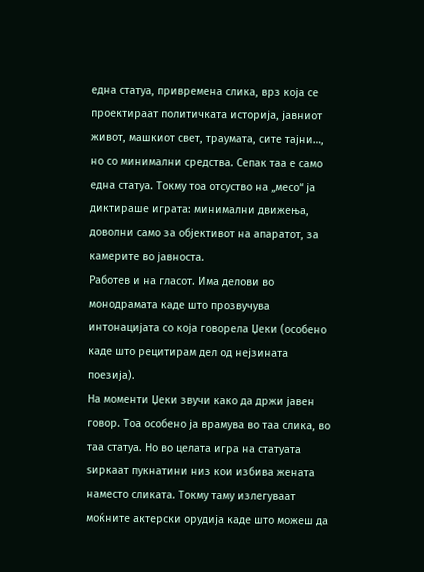една статуа, привремена слика, врз која се проектираат политичката историја, јавниот живот, машкиот свет, траумата, сите тајни…, но со минимални средства. Сепак таа е само една статуа. Токму тоа отсуство на „месо“ ја диктираше играта: минимални движења, доволни само за објективот на апаратот, за камерите во јавноста.
Работев и на гласот. Има делови во монодрамата каде што прозвучува интонацијата со која говорела Џеки (особено каде што рецитирам дел од нејзината поезија).
На моменти Џеки звучи како да држи јавен говор. Тоа особено ја врамува во таа слика, во таа статуа. Но во целата игра на статуата ѕиркаат пукнатини низ кои избива жената наместо сликата. Токму таму излегуваат моќните актерски орудија каде што можеш да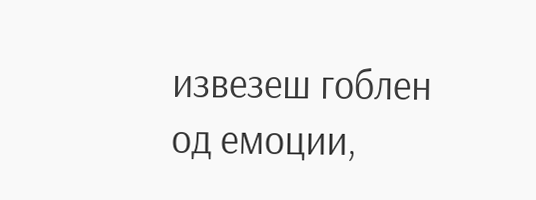извезеш гоблен од емоции,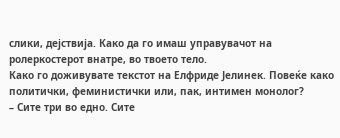слики, дејствија. Како да го имаш управувачот на ролеркостерот внатре, во твоето тело.
Како го доживувате текстот на Елфриде Јелинек. Повеќе како политички, феминистички или, пак, интимен монолог?
– Сите три во едно. Сите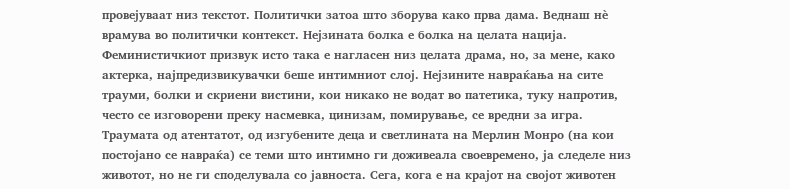провејуваат низ текстот. Политички затоа што зборува како прва дама. Веднаш нѐ врамува во политички контекст. Нејзината болка е болка на целата нација. Феминистичкиот призвук исто така е нагласен низ целата драма, но, за мене, како актерка, најпредизвикувачки беше интимниот слој. Нејзините навраќања на сите трауми, болки и скриени вистини, кои никако не водат во патетика, туку напротив, често се изговорени преку насмевка, цинизам, помирување, се вредни за игра. Траумата од атентатот, од изгубените деца и светлината на Мерлин Монро (на кои постојано се навраќа) се теми што интимно ги доживеала своевремено, ја следеле низ животот, но не ги споделувала со јавноста. Сега, кога е на крајот на својот животен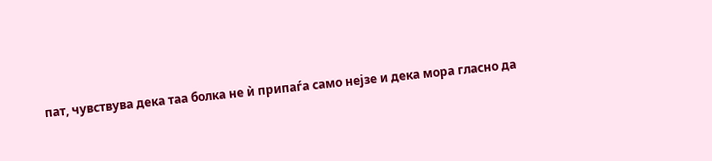пат, чувствува дека таа болка не ѝ припаѓа само нејзе и дека мора гласно да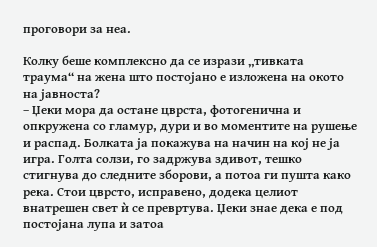проговори за неа.

Колку беше комплексно да се изрази „тивката траума“ на жена што постојано е изложена на окото на јавноста?
– Џеки мора да остане цврста, фотогенична и опкружена со гламур, дури и во моментите на рушење и распад. Болката ја покажува на начин на кој не ја игра. Голта солзи, го задржува здивот, тешко стигнува до следните зборови, а потоа ги пушта како река. Стои цврсто, исправено, додека целиот внатрешен свет ѝ се превртува. Џеки знае дека е под постојана лупа и затоа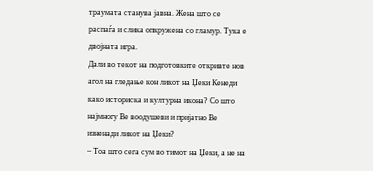траумата станува јавна. Жена што се распаѓа и слика опкружена со гламур. Тука е двојната игра.
Дали во текот на подготовките откривте нов агол на гледање кон ликот на Џеки Кенеди како историска и културна икона? Со што најмногу Ве воодушеви и пријатно Ве изненади ликот на Џеки?
– Тоа што сега сум во тимот на Џеки, а не на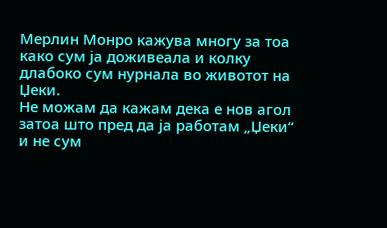Мерлин Монро кажува многу за тоа како сум ја доживеала и колку длабоко сум нурнала во животот на Џеки.
Не можам да кажам дека е нов агол затоа што пред да ја работам „Џеки“ и не сум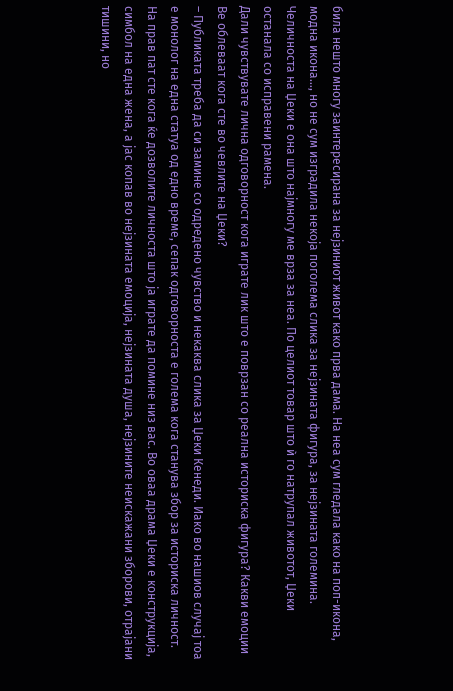била нешто многу заинтересирана за нејзиниот живот како прва дама. На неа сум гледала како на поп-икона, модна икона…, но не сум изградила некоја поголема слика за нејзината фигура, за нејзината големина. Челичноста на Џеки е она што најмногу ме врза за неа. По целиот товар што ѝ го натрупал животот, Џеки останала со исправени рамена.
Дали чувствувате лична одговорност кога играте лик што е поврзан со реална историска фигура? Какви емоции Ве облеваат кога сте во чевлите на Џеки?
– Публиката треба да си замине со одредено чувство и некаква слика за Џеки Кенеди. Иако во нашиов случај тоа е монолог на една статуа од едно време, сепак одговорноста е голема кога станува збор за историска личност.
На прав пат сте кога ќе дозволите личноста што ја играте да помине низ вас. Во оваа драма Џеки е конструкција, симбол на една жена, а јас копав во нејзината емоција, нејзината душа, нејзините неискажани зборови, отрајани тишини, но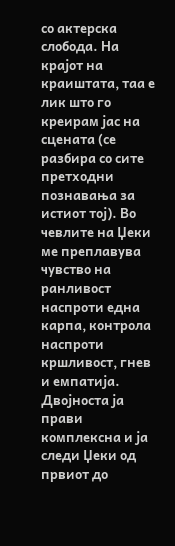со актерска слобода. На крајот на краиштата, таа е лик што го креирам јас на сцената (се разбира со сите претходни познавања за истиот тој). Во чевлите на Џеки ме преплавува чувство на ранливост наспроти една карпа, контрола наспроти кршливост, гнев и емпатија. Двојноста ја прави комплексна и ја следи Џеки од првиот до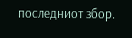последниот збор.